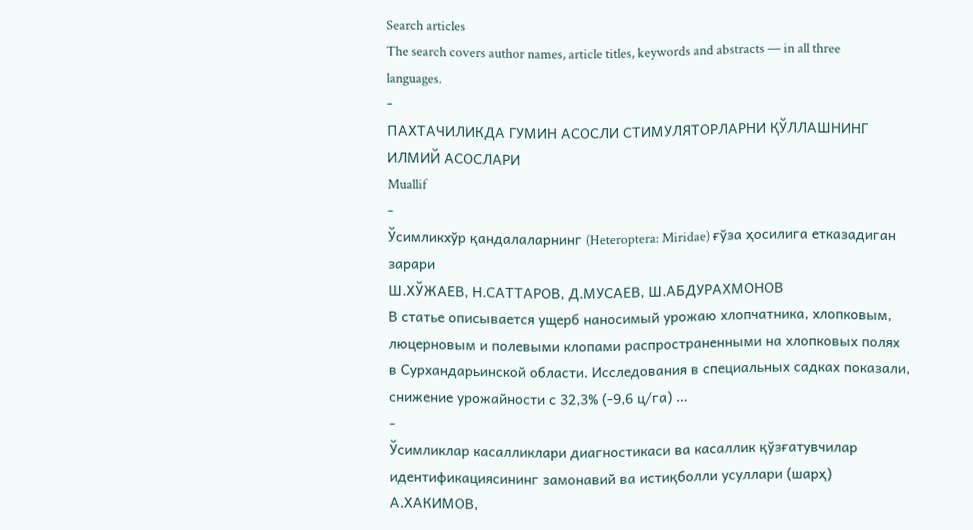Search articles
The search covers author names, article titles, keywords and abstracts — in all three languages.
-
ПАХТАЧИЛИКДА ГУМИН АСОСЛИ СТИМУЛЯТОРЛАРНИ ҚЎЛЛАШНИНГ ИЛМИЙ АСОСЛАРИ
Muallif
-
Ўсимликхўр қандалаларнинг (Heteroptera: Miridae) ғўза ҳосилига етказадиган зарари
Ш.ХЎЖАЕВ, Н.САТТАРОВ, Д.МУСАЕВ, Ш.АБДУРАХМОНОВ
В статье описывается ущерб наносимый урожаю хлопчатника, хлопковым, люцерновым и полевыми клопами распространенными на хлопковых полях в Сурхандарьинской области. Исследования в специальных садках показали, снижение урожайности с 32,3% (-9,6 ц/га) …
-
Ўсимликлар касалликлари диагностикаси ва касаллик қўзғатувчилар идентификациясининг замонавий ва истиқболли усуллари (шарҳ)
А.ХАКИМОВ,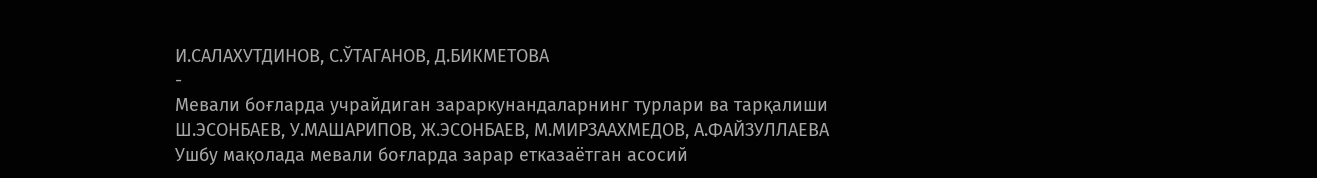И.САЛАХУТДИНОВ, С.ЎТАГАНОВ, Д.БИКМЕТОВА
-
Мевали боғларда учрайдиган зараркунандаларнинг турлари ва тарқалиши
Ш.ЭСОНБАЕВ, У.МАШАРИПОВ, Ж.ЭСОНБАЕВ, М.МИРЗААХМЕДОВ, А.ФАЙЗУЛЛАЕВА
Ушбу мақолада мевали боғларда зарар етказаётган асосий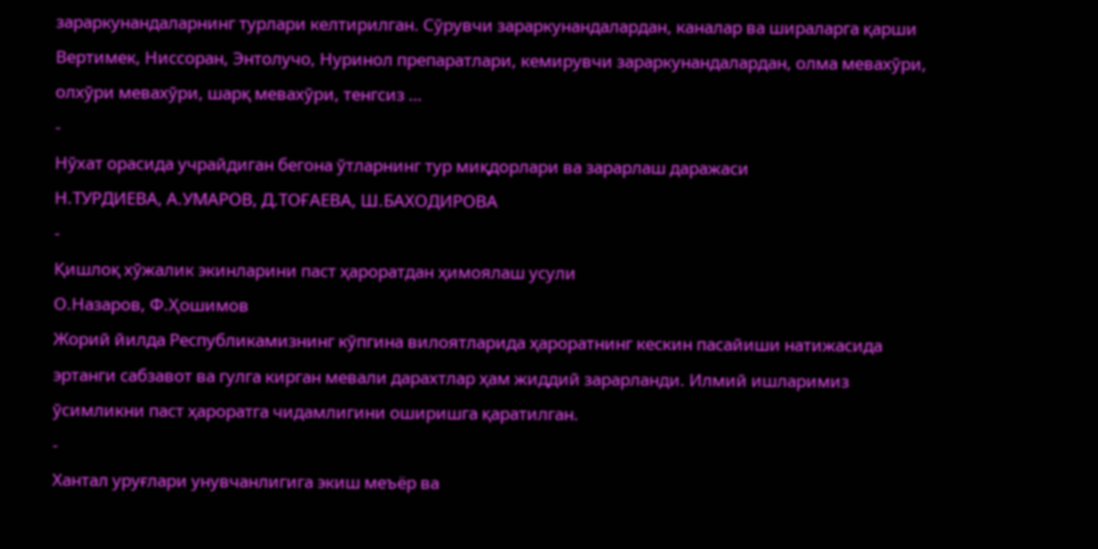зараркунандаларнинг турлари келтирилган. Сўрувчи зараркунандалардан, каналар ва шираларга қарши Вертимек, Ниссоран, Энтолучо, Нуринол препаратлари, кемирувчи зараркунандалардан, олма мевахўри, олхўри мевахўри, шарқ мевахўри, тенгсиз …
-
Нўхат орасида учрайдиган бегона ўтларнинг тур миқдорлари ва зарарлаш даражаси
Н.ТУРДИЕВА, А.УМАРОВ, Д.ТОҒАЕВА, Ш.БАХОДИРОВА
-
Қишлоқ хўжалик экинларини паст ҳароратдан ҳимоялаш усули
О.Назаров, Ф.Ҳошимов
Жорий йилда Республикамизнинг кўпгина вилоятларида ҳароратнинг кескин пасайиши натижасида эртанги сабзавот ва гулга кирган мевали дарахтлар ҳам жиддий зарарланди. Илмий ишларимиз ўсимликни паст ҳароратга чидамлигини оширишга қаратилган.
-
Хантал уруғлари унувчанлигига экиш меъёр ва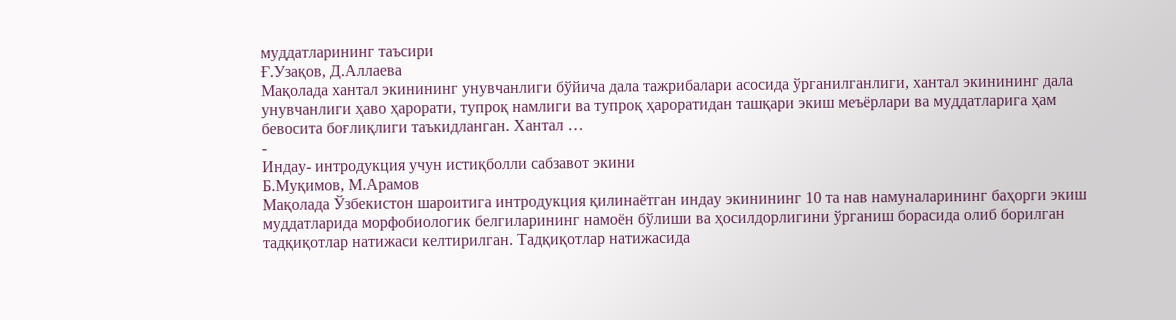муддатларининг таъсири
Ғ.Узақов, Д.Аллаева
Мақолада хантал экинининг унувчанлиги бўйича дала тажрибалари асосида ўрганилганлиги, хантал экинининг дала унувчанлиги ҳаво ҳарорати, тупроқ намлиги ва тупроқ ҳароратидан ташқари экиш меъёрлари ва муддатларига ҳам бевосита боғлиқлиги таъкидланган. Хантал …
-
Индау- интродукция учун истиқболли сабзавот экини
Б.Муқимов, М.Арамов
Мақолада Ўзбекистон шароитига интродукция қилинаётган индау экинининг 10 та нав намуналарининг баҳорги экиш муддатларида морфобиологик белгиларининг намоён бўлиши ва ҳосилдорлигини ўрганиш борасида олиб борилган тадқиқотлар натижаси келтирилган. Тадқиқотлар натижасида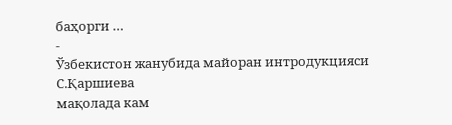баҳорги …
-
Ўзбекистон жанубида майоран интродукцияси
С.Қаршиева
мақолада кам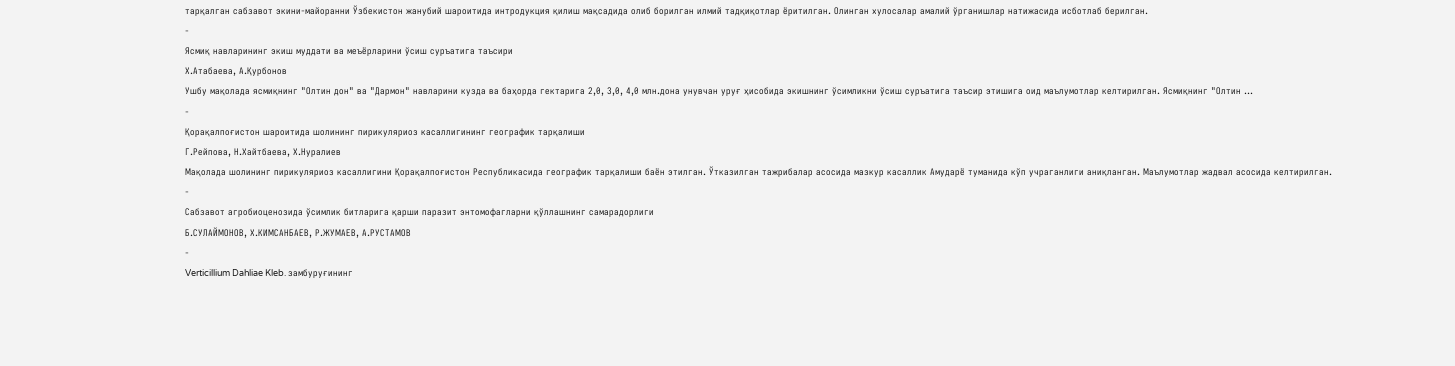тарқалган сабзавот экини-майоранни Ўзбекистон жанубий шароитида интродукция қилиш мақсадида олиб борилган илмий тадқиқотлар ёритилган. Олинган хулосалар амалий ўрганишлар натижасида исботлаб берилган.
-
Ясмиқ навларининг экиш муддати ва меъёрларини ўсиш суръатига таъсири
Х.Атабаева, А.Қурбонов
Ушбу мақолада ясмиқнинг "Олтин дон" ва "Дармон" навларини кузда ва баҳорда гектарига 2,0, 3,0, 4,0 млн.дона унувчан уруғ ҳисобида экишнинг ўсимликни ўсиш суръатига таъсир этишига оид маълумотлар келтирилган. Ясмиқнинг "Олтин …
-
Қорақалпоғистон шароитида шолининг пирикуляриоз касаллигининг географик тарқалиши
Г.Рейпова, Н.Хайтбаева, Х.Нуралиев
Мақолада шолининг пирикуляриоз касаллигини Қорақалпоғистон Республикасида географик тарқалиши баён этилган. Ўтказилган тажрибалар асосида мазкур касаллик Амударё туманида кўп учраганлиги аниқланган. Маълумотлар жадвал асосида келтирилган.
-
Сабзавот агробиоценозида ўсимлик битларига қарши паразит энтомофагларни қўллашнинг самарадорлиги
Б.СУЛАЙМОНОВ, Х.КИМСАНБАЕВ, Р.ЖУМАЕВ, А.РУСТАМОВ
-
Verticillium Dahliae Kleb. замбуруғининг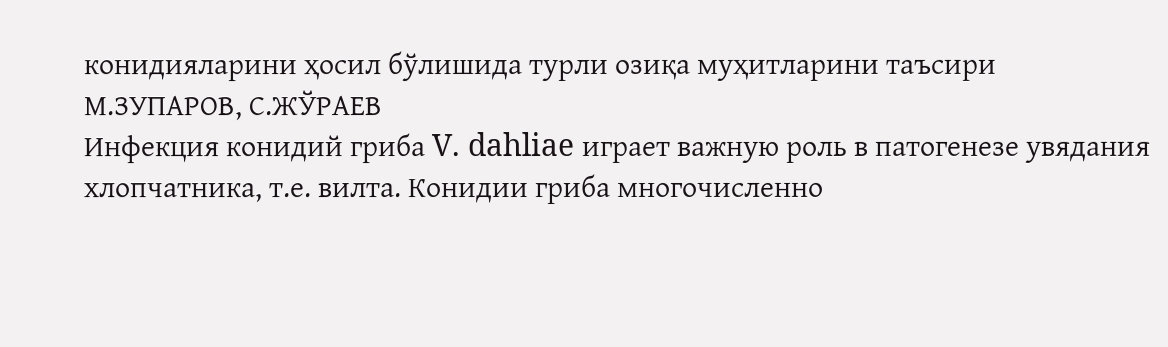конидияларини ҳосил бўлишида турли озиқа муҳитларини таъсири
М.ЗУПАРОВ, С.ЖЎРАЕВ
Инфекция конидий гриба V. dahliae играет важную роль в патогенезе увядания хлопчатника, т.е. вилта. Конидии гриба многочисленно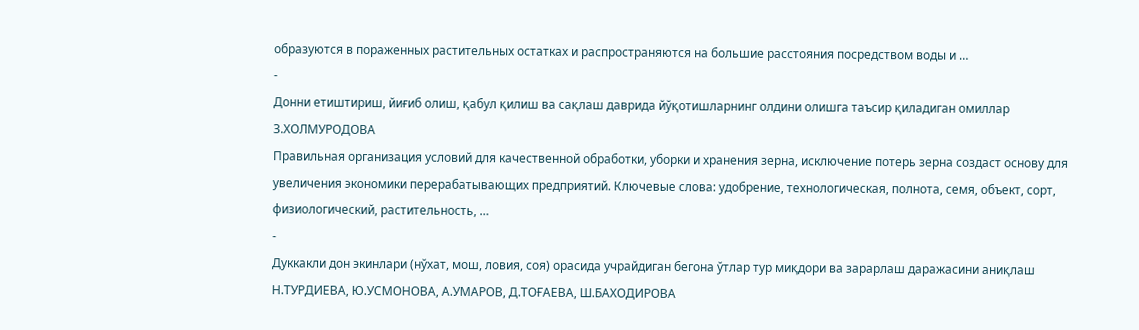образуются в пораженных растительных остатках и распространяются на большие расстояния посредством воды и …
-
Донни етиштириш, йиғиб олиш, қабул қилиш ва сақлаш даврида йўқотишларнинг олдини олишга таъсир қиладиган омиллар
З.ХОЛМУРОДОВА
Правильная организация условий для качественной обработки, уборки и хранения зерна, исключение потерь зерна создаст основу для увеличения экономики перерабатывающих предприятий. Ключевые слова: удобрение, технологическая, полнота, семя, объект, сорт, физиологический, растительность, …
-
Дуккакли дон экинлари (нўхат, мош, ловия, соя) орасида учрайдиган бегона ўтлар тур миқдори ва зарарлаш даражасини аниқлаш
Н.ТУРДИЕВА, Ю.УСМОНОВА, А.УМАРОВ, Д.ТОҒАЕВА, Ш.БАХОДИРОВА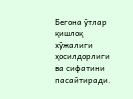Бегона ўтлар қишлоқ хўжалиги ҳосилдорлиги ва сифатини пасайтиради.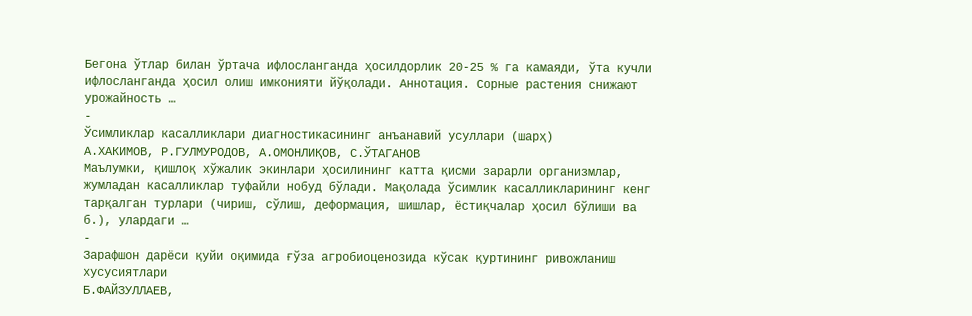Бегона ўтлар билан ўртача ифлосланганда ҳосилдорлик 20-25 % га камаяди, ўта кучли ифлосланганда ҳосил олиш имконияти йўқолади. Аннотация. Сорные растения снижают урожайность …
-
Ўсимликлар касалликлари диагностикасининг анъанавий усуллари (шарҳ)
А.ХАКИМОВ, Р.ГУЛМУРОДОВ, А.ОМОНЛИҚОВ, С.ЎТАГАНОВ
Маълумки, қишлоқ хўжалик экинлари ҳосилининг катта қисми зарарли организмлар, жумладан касалликлар туфайли нобуд бўлади. Мақолада ўсимлик касалликларининг кенг тарқалган турлари (чириш, сўлиш, деформация, шишлар, ёстиқчалар ҳосил бўлиши ва б.), улардаги …
-
Зарафшон дарёси қуйи оқимида ғўза агробиоценозида кўсак қуртининг ривожланиш хусусиятлари
Б.ФАЙЗУЛЛАЕВ,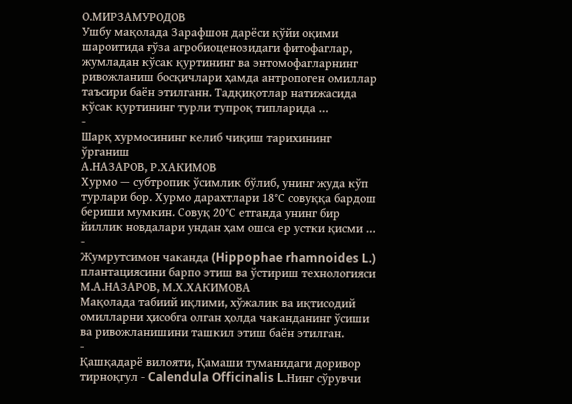О.МИРЗАМУРОДОВ
Ушбу мақолада Зарафшон дарёси қўйи оқими шароитида ғўза агробиоценозидаги фитофаглар, жумладан кўсак қуртининг ва энтомофагларнинг ривожланиш босқичлари ҳамда антропоген омиллар таъсири баён этилганн. Тадқиқотлар натижасида кўсак қуртининг турли тупроқ типларида …
-
Шарқ хурмосининг келиб чиқиш тарихининг ўрганиш
А.НАЗАРОВ, Р.ХАКИМОВ
Хурмо — субтропик ўсимлик бўлиб, унинг жуда кўп турлари бор. Хурмо дарахтлари 18°С совуққа бардош бериши мумкин. Совуқ 20°С етганда унинг бир йиллик новдалари ундан ҳам ошса ер устки қисми …
-
Жумрутсимон чаканда (Hippophae rhamnoides L.) плантациясини барпо этиш ва ўстириш технологияси
М.А.НАЗАРОВ, М.Х.ХАКИМОВА
Мақолада табиий иқлими, хўжалик ва иқтисодий омилларни ҳисобга олган ҳолда чаканданинг ўсиши ва ривожланишини ташкил этиш баён этилган.
-
Қашқадарё вилояти, Қамаши туманидаги доривор тирноқгул - Calendula Officinalis L.Нинг сўрувчи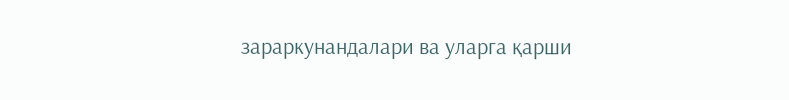зараркунандалари ва уларга қарши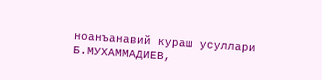ноанъанавий кураш усуллари
Б.МУХАММАДИЕВ,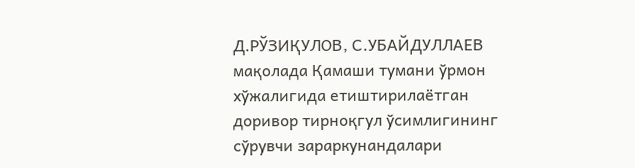Д.РЎЗИҚУЛОВ, С.УБАЙДУЛЛАЕВ
мақолада Қамаши тумани ўрмон хўжалигида етиштирилаётган доривор тирноқгул ўсимлигининг сўрувчи зараркунандалари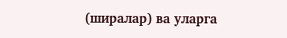(ширалар) ва уларга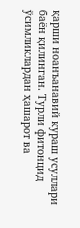қарши ноанъанавий кураш усуллари баён қилинган. Турли фитонцид ўсимликлардан ҳашарот ва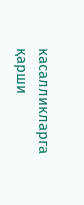касалликларга қарши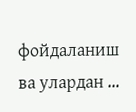фойдаланиш ва улардан …